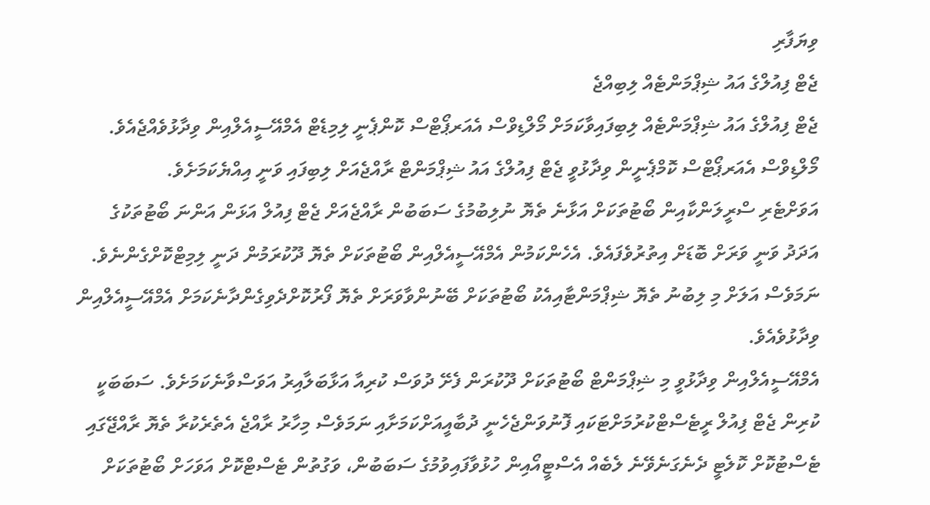ވިޔަފާރި
ޖެޓް ފިއުލްގެ އައު ޝިޕްމަންޓެއް ލިބިއްޖެ
ޖެޓް ފިއުލްގެ އައު ޝިޕްމަންޓެއް ލިބިފައިވާކަމަށް މޯލްޑިވްސް އެއަރޕޯޓްސް ކޮންޕެނީ ލިމިޑެޓް އެމްއޭސީއެލްއިން ވިދާޅުވެއްޖެއެވެ.
މޯލްޑިވްސް އެއަރޕޯޓްސް ކޮމްޕެނީން ވިދާޅުވީ ޖެޓް ފިއުލްގެ އައު ޝިޕްމަންޓް ރާއްޖެއަށް ލިބިފައި ވަނީ އިއްޔެކަމަށެވެ.
އަވަށްޓެރި ސްރީލަންކާއިން ބޯޓުތަކަށް އަޅާނެ ތެޔޮ ނުލިބުމުގެ ސަބަބުން ރާއްޖެއަށް ޖެޓް ފިއުލް އަޅަން އަންނަ ބޯޓުތަކުގެ އަދަދު ވަނީ ވަރަށް ބޮޑަށް އިތުރުވެފައެވެ. އެހެންކަމުން އެމްއޭސީއެލްއިން ބޯޓުތަކަށް ތެޔޮ ދޫކުރަމުން ދަނީ ލިމިޓްކޮށްގެންނެވެ. ނަމަވެސް އަލަށް މި ލިބުނު ތެޔޮ ޝިޕްމަންޓާއިއެކު ބޯޓުތަކަށް ބޭނުންވާވަރަށް ތެޔޮ ފޯރުކޮށްދެވިގެންދާނެކަމަށް އެމްއޭސީއެލްއިން ވިދާޅުވެއެވެ.
އެމްއޭސީއެލްއިން ވިދާޅުވީ މި ޝިޕްމަންޓް ބޯޓުތަކަށް ދޫކުރަން ފެށޭ ދުވަސް ކުރިއާ އަޅާބަލާއިރު އަވަސްވާނެކަމަށެވެ. ސަބަބަކީ ކުރިން ޖެޓް ފިއުލް ރީޓެސްޓްކުރުމަށްޓަކައި ފޮނުވަންޖެހެނީ ދުބާއީއަށްކަމަށާއި ނަމަވެސް މިހާރު ރާއްޖެ އެތެރެކުރާ ތެޔޮ ރާއްޖޭގައި ޓެސްޓުކޮށް ކޮލެޓީ ދެނެގަނެވޭނެ ލެބެއް އެސްޓީއޯއިން ހުޅުވާފައިވުމުގެ ސަބަބުން، ވަގުތުން ޓެސްޓްކޮށް އަވަހަށް ބޯޓުތަކަށް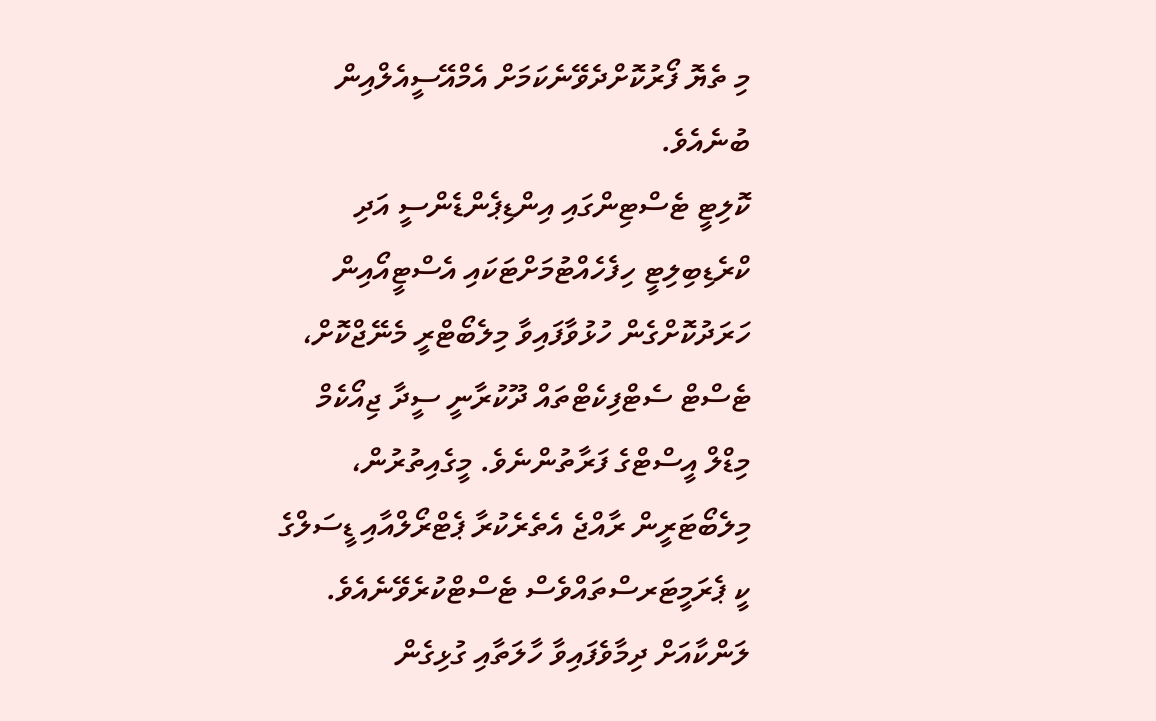މި ތެޔޮ ފޯރުކޮށްދެވޭނެކަމަށް އެމްއޭސީއެލްއިން ބުނެއެވެ.
ކޮލިޓީ ޓެސްޓިންގައި އިންޑިޕެންޑެންސީ އަދި ކްރެޑިބިލިޓީ ހިފެހެއްޓުމަށްޓަކައި އެސްޓީއޯއިން ހަރަދުކޮށްގެން ހުޅުވާފައިވާ މިލެބޯޓްރީ މެނޭޖްކޮށް، ޓެސްޓް ސެޓްފިކެޓްތައް ދޫކުރާނީ ސީދާ ޖިއޯކެމް މިޑްލް އީސްޓްގެ ފަރާތުންނެވެ. މީގެއިތުރުން، މިލެބޯޓަރީން ރާއްޖެ އެތެރެކުރާ ޕެޓްރޯލްއާއި ޑީސަލްގެ ކީ ޕެރަމީޓަރސްތައްވެސް ޓެސްޓްކުރެވޭނެއެވެ.
ލަންކާއަށް ދިމާވެފައިވާ ހާލަތާއި ގުޅިގެން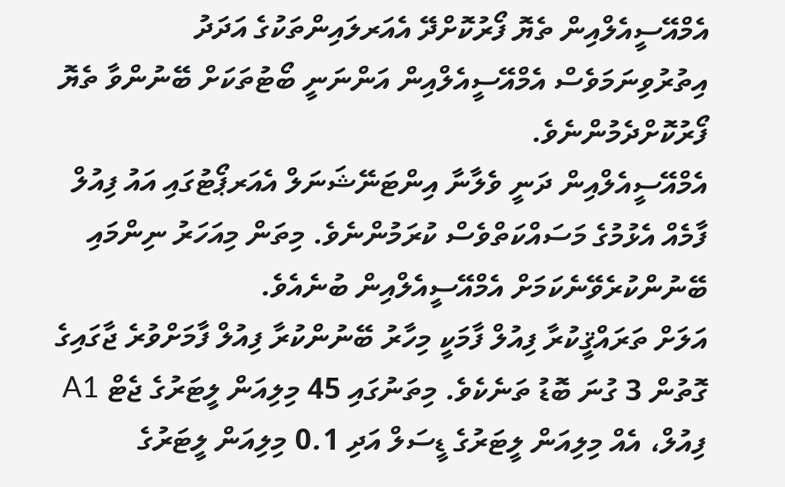އެމްއޭސީއެލްއިން ތެޔޮ ފޯރުކޮށްދޭ އެއަރލައިންތަކުގެ އަދަދު އިތުރުވިނަމަވެސް އެމްއޭސީއެލްއިން އަންނަނީ ބޯޓުތަކަށް ބޭނުންވާ ތެޔޮ ފޯރުކޮށްދެމުންނެވެ.
އެމްއޭސީއެލްއިން ދަނީ ވެލާނާ އިންޓަނޭޝަނަލް އެއަރޕޯޓުގައި އައު ފިއުލް ފާމެއް އެޅުމުގެ މަސައްކަތްވެސް ކުރަމުންނެވެ. މިތަން މިއަހަރު ނިންމައި ބޭނުންކުރެވޭނެކަމަށް އެމްއޭސީއެލްއިން ބުނެއެވެ.
އަލަށް ތަރައްޤީކުރާ ފިއުލް ފާމަކީ މިހާރު ބޭނުންކުރާ ފިއުލް ފާމަށްވުރެ ޖާގައިގެ ގޮތުން 3 ގުނަ ބޮޑު ތަނެކެވެ. މިތަނުގައި 45 މިލިއަން ލީޓަރުގެ ޖެޓް A1 ފިއުލް، އެއް މިލިއަން ލީޓަރުގެ ޑީސަލް އަދި 0.1 މިލިއަން ލީޓަރުގެ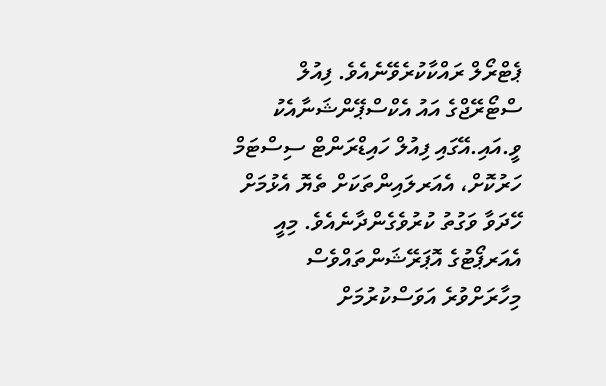ޕެޓްރޯލް ރައްކާކުރެވޭނެއެވެ. ފިއުލް ސްޓޯރޭޖްގެ އައު އެކްސްޕޭންޝަނާއެކު ވީ.އައި.އޭގައި ފިއުލް ހައިޑްރަންޓް ސިސްޓަމް ހަރުކޮށް، އެއަރލައިންތަކަށް ތެޔޮ އެޅުމަށް ހޭދަވާ ވަގުތު ކުރުވެގެންދާނެއެވެ. މިއީ އެއަރޕޯޓުގެ އޮޕަރޭޝަންތައްވެސް މިހާރަށްވުރެ އަވަސްކުރުމަށް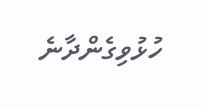ހުޅުވިގެންދާނެ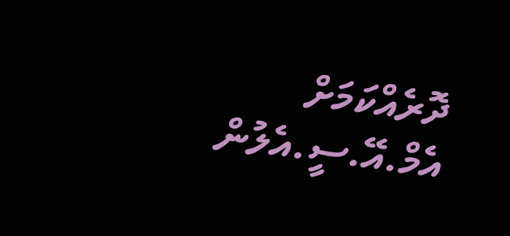ދޮރެއްކަމަށް އެމް.އޭ.ސީ.އެލުން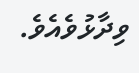ވިދާޅުވެއެވެ.